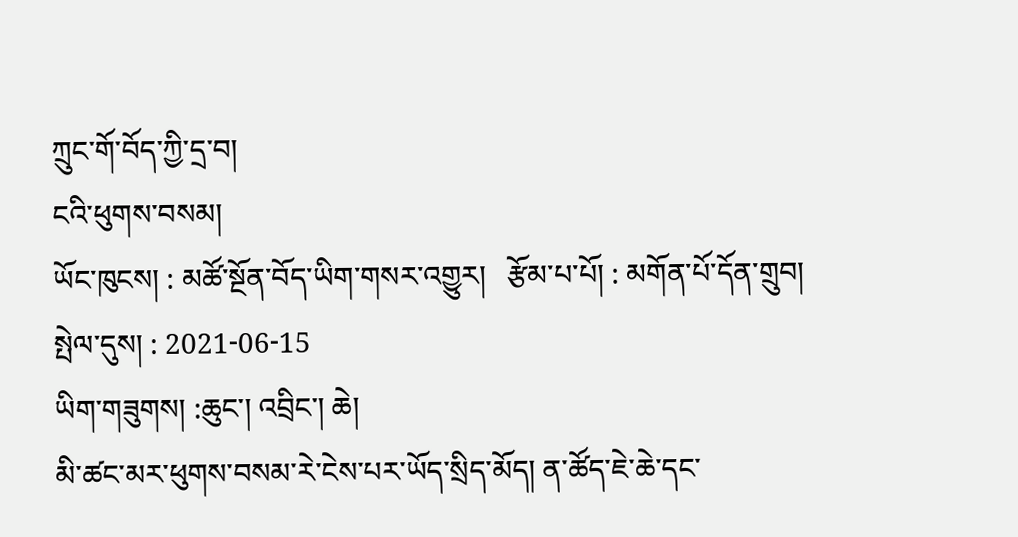ཀྲུང་གོ་བོད་ཀྱི་དྲ་བ།
ངའི་ཕུགས་བསམ།
ཡོང་ཁུངས། : མཚོ་སྔོན་བོད་ཡིག་གསར་འགྱུར།   རྩོམ་པ་པོ། : མགོན་པོ་དོན་གྲུབ།   སྤེལ་དུས། : 2021-06-15
ཡིག་གཟུགས། :ཆུང་། འབྲིང་། ཆེ།
མི་ཚང་མར་ཕུགས་བསམ་རེ་ངེས་པར་ཡོད་སྲིད་མོད། ན་ཚོད་ཇེ་ཆེ་དང་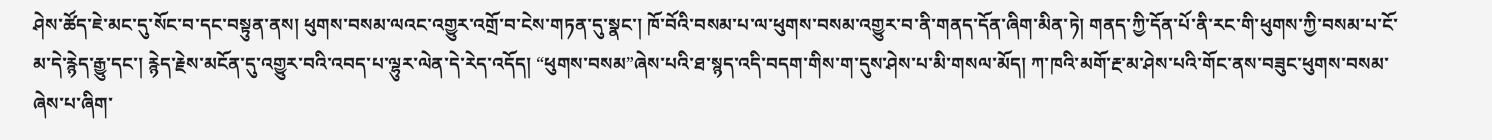ཤེས་ཚོད་ཇེ་མང་དུ་སོང་བ་དང་བསྟུན་ནས། ཕུགས་བསམ་ལའང་འགྱུར་འགྲོ་བ་ངེས་གཏན་དུ་སྣང་། ཁོ་བོའི་བསམ་པ་ལ་ཕུགས་བསམ་འགྱུར་བ་ནི་གནད་དོན་ཞིག་མིན་ཏེ། གནད་ཀྱི་དོན་པོ་ནི་རང་གི་ཕུགས་ཀྱི་བསམ་པ་ངོ་མ་དེ་རྙེད་རྒྱུ་དང་། རྙེད་རྗེས་མངོན་དུ་འགྱུར་བའི་འབད་པ་ལྷུར་ལེན་དེ་རེད་འདོད། “ཕུགས་བསམ”ཞེས་པའི་ཐ་སྙད་འདི་བདག་གིས་ག་དུས་ཤེས་པ་མི་གསལ་མོད། ཀ་ཁའི་མགོ་རྔ་མ་ཤེས་པའི་གོང་ནས་བཟུང་ཕུགས་བསམ་ཞེས་པ་ཞིག་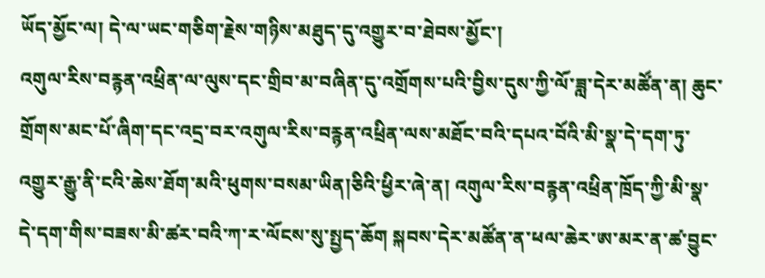ཡོད་མྱོང་ལ། དེ་ལ་ཡང་གཅིག་རྗེས་གཉིས་མཐུད་དུ་འགྱུར་བ་ཐེབས་མྱོང་།
འགུལ་རིས་བརྙན་འཕྲིན་ལ་ལུས་དང་གྲིབ་མ་བཞིན་དུ་འགྲོགས་པའི་བྱིས་དུས་ཀྱི་ལོ་ཟླ་དེར་མཚོན་ན། ཆུང་གྲོགས་མང་པོ་ཞིག་དང་འདྲ་བར་འགུལ་རིས་བརྙན་འཕྲིན་ལས་མཐོང་བའི་དཔའ་བོའི་མི་སྣ་དེ་དག་ཏུ་འགྱུར་རྒྱུ་ནི་ངའི་ཆེས་ཐོག་མའི་ཕུགས་བསམ་ཡིན།ཅིའི་ཕྱིར་ཞེ་ན། འགུལ་རིས་བརྙན་འཕྲིན་ཁྲོད་ཀྱི་མི་སྣ་དེ་དག་གིས་བཟས་མི་ཚར་བའི་ཀ་ར་ལོངས་སུ་སྤྱད་ཆོག སྐབས་དེར་མཚོན་ན་ཕལ་ཆེར་ཨ་མར་ན་ཚ་བྱུང་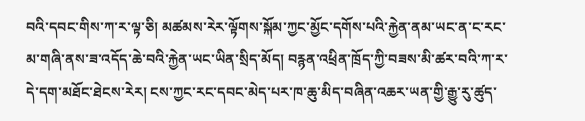བའི་དབང་གིས་ཀ་ར་ལྟ་ཅི། མཚམས་རེར་ལྟོགས་སྐོམ་ཀྱང་མྱོང་དགོས་པའི་རྐྱེན་ནམ་ཡང་ན་ང་རང་མ་གཞི་ནས་ཟ་འདོད་ཆེ་བའི་རྐྱེན་ཡང་ཡིན་སྲིད་མོད། བརྙན་འཕྲིན་ཁྲོད་ཀྱི་བཟས་མི་ཚར་བའི་ཀ་ར་དེ་དག་མཐོང་ཐེངས་རེར། ངས་ཀྱང་རང་དབང་མེད་པར་ཁ་ཆུ་མིད་བཞིན་འཆར་ཡན་གྱི་རྒྱུ་རུ་ཚུད་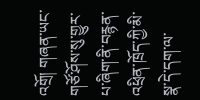འགྲོ། གཞན་ཡང་གཙོ་ཤོས་སུ་གྱུར་པ་ཞིག་ནི་བརྙན་འཕྲིན་ཁྲོད་ཀྱི་མི་སྣ་དེ་དག་ལ་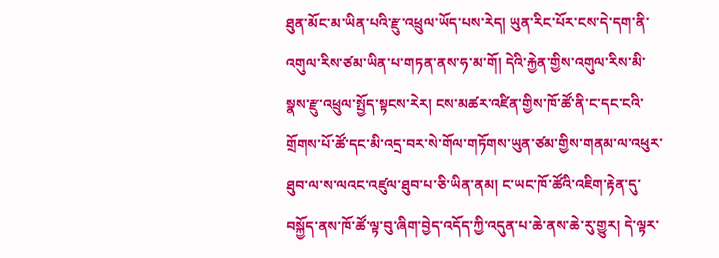ཐུན་མོང་མ་ཡིན་པའི་རྫུ་འཕྲུལ་ཡོད་པས་རེད། ཡུན་རིང་པོར་ངས་དེ་དག་ནི་འགུལ་རིས་ཙམ་ཡིན་པ་གཏན་ནས་ཧ་མ་གོ། དེའི་རྐྱེན་གྱིས་འགུལ་རིས་མི་སྣས་རྫུ་འཕྲུལ་སྤྱོད་སྟངས་རེར། ངས་མཚར་འཛིན་གྱིས་ཁོ་ཚོ་ནི་ང་དང་ངའི་གྲོགས་པོ་ཚོ་དང་མི་འདྲ་བར་སེ་གོལ་གཏོགས་ཡུན་ཙམ་གྱིས་གནམ་ལ་འཕུར་ཐུབ་ལ་ས་ལའང་འཛུལ་ཐུབ་པ་ཅི་ཡིན་ནམ། ང་ཡང་ཁོ་ཚོའི་འཇིག་རྟེན་དུ་བསྐྱོད་ནས་ཁོ་ཚོ་ལྟ་བུ་ཞིག་བྱེད་འདོད་ཀྱི་འདུན་པ་ཆེ་ནས་ཆེ་རུ་གྱུར། དེ་ལྟར་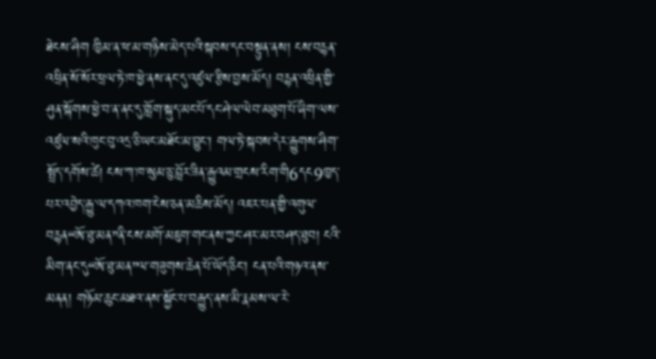ཐེངས་ཤིག ཁྱིམ་ན་ཕ་མ་གཉིས་མེད་པའི་སྐབས་དང་བསྟུན་ནས། ངས་བརྙན་འཕྲིན་སོ་སོར་ཕྲལ་ཏེ་ཁ་ཕྱེ་ནས་ནང་དུ་འཛུལ་རྩིས་བྱས་མོད། བརྙན་འཕྲིན་གྱི་ཤུན་སྐོགས་ཕྱེ་བ་ན་ནང་དུ་གློག་སྐུད་མང་པོ་དང་ཤེལ་ལེབ་མཐུག་པོ་ཞིག་ལས་འཛུལ་སའི་ཁུང་བུ་འདྲ་ཅི་ཡང་མཐོང་མ་བྱུང་། གལ་ཏེ་སྐབས་དེར་རྒྱུགས་ཤིག་སྤྲོད་དགོས་ཚེ། ངས་ཀ་ཁ་སུམ་ཅུ་བློར་ཟིན་རྒྱུའམ་གྲངས་རིག་གི6དང9ཁྱད་པར་འབྱེད་རྒྱུ་ལ་དཀའ་ཁག་ངེས་ཅན་མཆིས་མོད། འཇར་པན་གྱི་འགུལ་བརྙན“ཨོ་ཐུ་མན”ནི་ངས་མགོ་མཇུག་གང་ནས་ཀྱང་ཤར་མར་བཤད་ཐུབ། ངའི་མིག་ནང་དུ“ཨོ་ཐུ་མན”ལ་གཟུགས་ཆེན་པོ་ཡོད་ཅིང་། ངན་པའི་གཉའ་ནས་མནན། གཉོམ་ཆུང་མཐའ་ནས་སྐྱོང་པ་བརྒྱུད་ནས་མི་རྣམས་ལ་རེ་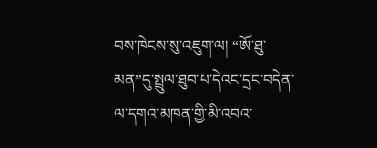བས་ཁེངས་སུ་འཇུག་ལ། “ཨོ་ཐུ་མན”དུ་སྤྲུལ་ཐུབ་པ་དེའང་དྲང་བདེན་ལ་དགའ་མཁན་གྱི་མི་འབའ་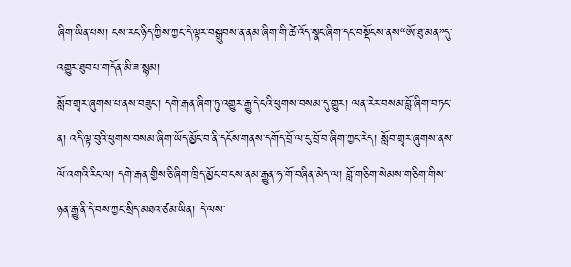ཞིག་ཡིན་པས། ངས་རང་ཉིད་ཀྱིས་ཀྱང་དེ་ལྟར་བསྒྲུབས་ན་ནམ་ཞིག་གི་ཚེ་འོད་སྣང་ཞིག་དང་བསྡོངས་ནས“ཨོ་ཐུ་མན”དུ་འགྱུར་ཐུབ་པ་གདོན་མི་ཟ་སྙམ།
སློབ་གྲྭར་ཞུགས་པ་ནས་བཟུང་། དགེ་རྒན་ཞིག་ཏུ་འགྱུར་རྒྱུ་དེ་ངའི་ཕུགས་བསམ་དུ་གྱུར། ལན་རེར་བསམ་བློ་ཞིག་བཏང་ན། འདི་ལྟ་བུའི་ཕུགས་བསམ་ཞིག་ཡོད་མྱོང་བ་ནི་དངོས་གནས་དགོད་བྲོ་ལ་ངུ་བྲོ་བ་ཞིག་ཀྱང་རེད། སློབ་གྲྭར་ཞུགས་ནས་ལོ་འགའི་རིང་ལ། དགེ་རྒན་གྱིས་ཅི་ཞིག་ཁྲིད་མྱོང་བ་ངས་ནམ་རྒྱུན་ཧ་གོ་བཞིན་མེད་ལ། བློ་གཅིག་སེམས་གཅིག་གིས་ཉན་རྒྱུ་ནི་དེ་བས་ཀྱང་སྲིད་མཐའ་ཙམ་ཡིན། དེ་ལས་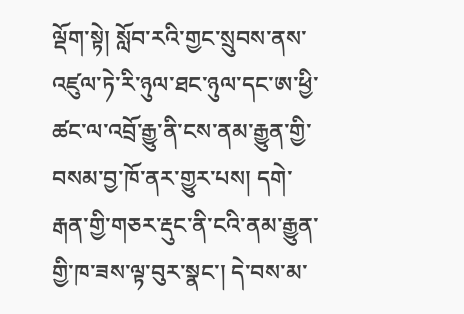ལྡོག་སྟེ། སློབ་རའི་གྱང་སྲུབས་ནས་འཛུལ་ཏེ་རི་ཉུལ་ཐང་ཉུལ་དང་ཨ་ཕྱི་ཚང་ལ་འབྲོ་རྒྱུ་ནི་ངས་ནམ་རྒྱུན་གྱི་བསམ་བྱ་ཁོ་ནར་གྱུར་པས། དགེ་རྒན་གྱི་གཅར་རྡུང་ནི་ངའི་ནམ་རྒྱུན་གྱི་ཁ་ཟས་ལྟ་བུར་སྣང་། དེ་བས་མ་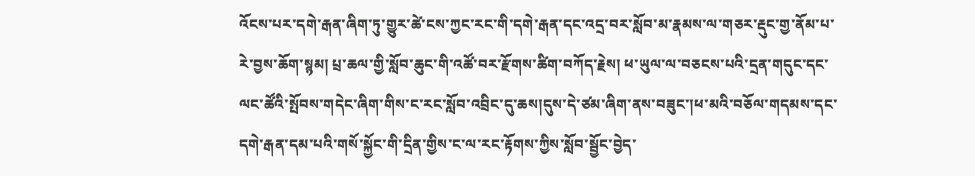འོངས་པར་དགེ་རྒན་ཞིག་ཏུ་གྱུར་ཚེ་ངས་ཀྱང་རང་གི་དགེ་རྒན་དང་འདྲ་བར་སློབ་མ་རྣམས་ལ་གཅར་རྡུང་གྱ་ནོམ་པ་རེ་བྱས་ཆོག་སྙམ། པྲ་ཆལ་གྱི་སློབ་ཆུང་གི་འཚོ་བར་རྫོགས་ཚིག་བཀོད་རྗེས། ཕ་ཡུལ་ལ་བཅངས་པའི་དྲན་གདུང་དང་ལང་ཚོའི་སྤོབས་གདེང་ཞིག་གིས་ང་རང་སློབ་འབྲིང་དུ་ཆས།དུས་དེ་ཙམ་ཞིག་ནས་བཟུང་།ཕ་མའི་བཅོལ་གདམས་དང་དགེ་རྒན་དམ་པའི་གསོ་སྐྱོང་གི་དྲིན་གྱིས་ང་ལ་རང་རྟོགས་ཀྱིས་སློབ་སྦྱོང་བྱེད་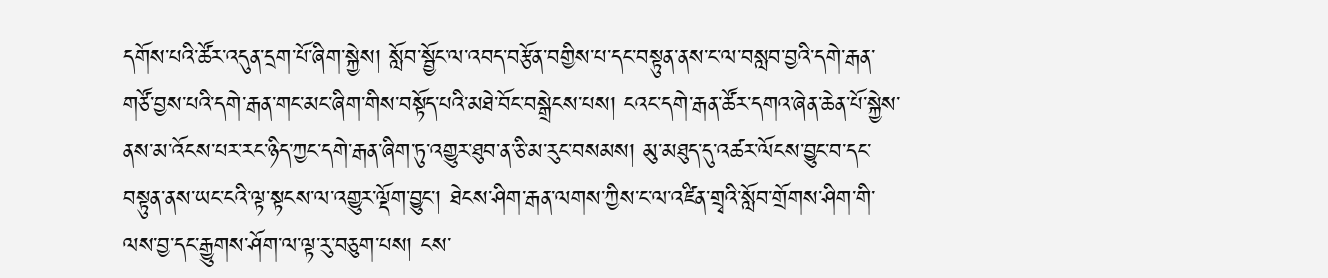དགོས་པའི་ཚོར་འདུན་དྲག་པོ་ཞིག་སྐྱེས། སློབ་སྦྱོང་ལ་འབད་བརྩོན་བགྱིས་པ་དང་བསྟུན་ནས་ང་ལ་བསླབ་བྱའི་དགེ་རྒན་གཙོ་བྱས་པའི་དགེ་རྒན་གང་མང་ཞིག་གིས་བསྟོད་པའི་མཐེ་བོང་བསྒྲེངས་པས། ངའང་དགེ་རྒན་ཚོར་དགའ་ཞེན་ཆེན་པོ་སྐྱེས་ནས་མ་འོངས་པར་རང་ཉིད་ཀྱང་དགེ་རྒན་ཞིག་ཏུ་འགྱུར་ཐུབ་ན་ཅི་མ་རུང་བསམས། མུ་མཐུད་དུ་འཚར་ལོངས་བྱུང་བ་དང་བསྟུན་ནས་ཡང་ངའི་ལྟ་སྟངས་ལ་འགྱུར་ལྡོག་བྱུང་། ཐེངས་ཤིག་རྒན་ལགས་ཀྱིས་ང་ལ་འཛིན་གྲྭའི་སློབ་གྲོགས་ཤིག་གི་ལས་བྱ་དང་རྒྱུགས་ཤོག་ལ་ལྟ་རུ་བཅུག་པས། ངས་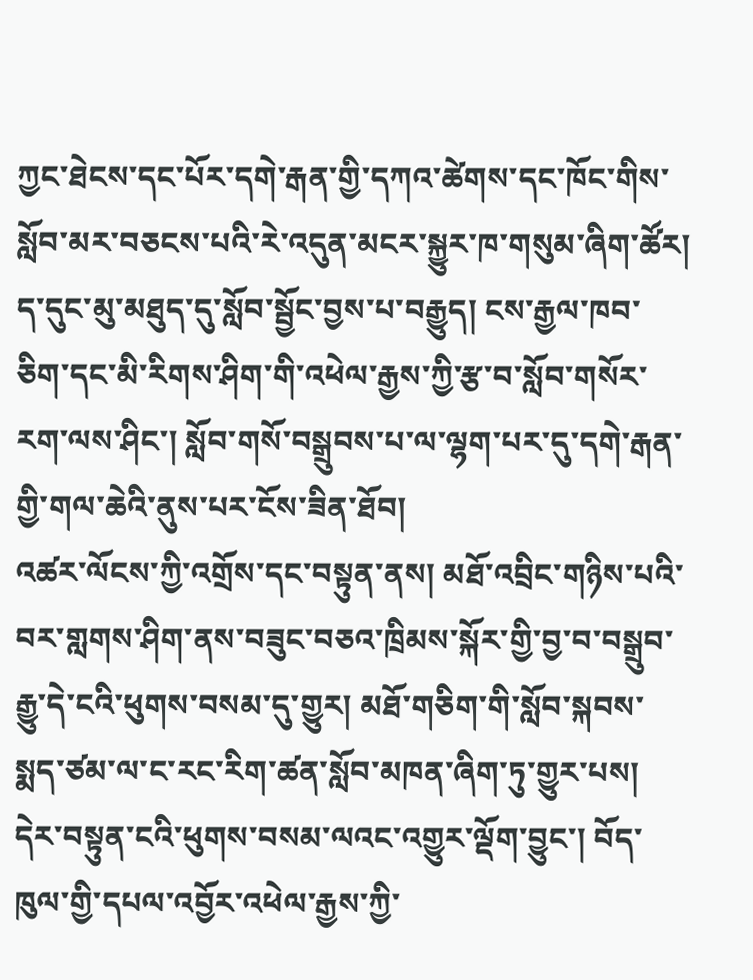ཀྱང་ཐེངས་དང་པོར་དགེ་རྒན་གྱི་དཀའ་ཚེགས་དང་ཁོང་གིས་སློབ་མར་བཅངས་པའི་རེ་འདུན་མངར་སྐྱུར་ཁ་གསུམ་ཞིག་ཚོར། ད་དུང་མུ་མཐུད་དུ་སློབ་སྦྱོང་བྱས་པ་བརྒྱུད། ངས་རྒྱལ་ཁབ་ཅིག་དང་མི་རིགས་ཤིག་གི་འཕེལ་རྒྱས་ཀྱི་རྩ་བ་སློབ་གསོར་རག་ལས་ཤིང་། སློབ་གསོ་བསྒྲུབས་པ་ལ་ལྷག་པར་དུ་དགེ་རྒན་གྱི་གལ་ཆེའི་ནུས་པར་ངོས་ཟིན་ཐོབ།
འཚར་ལོངས་ཀྱི་འགྲོས་དང་བསྟུན་ནས། མཐོ་འབྲིང་གཉིས་པའི་བར་གླགས་ཤིག་ནས་བཟུང་བཅའ་ཁྲིམས་སྐོར་གྱི་བྱ་བ་བསྒྲུབ་རྒྱུ་དེ་ངའི་ཕུགས་བསམ་དུ་གྱུར། མཐོ་གཅིག་གི་སློབ་སྐབས་སྨད་ཙམ་ལ་ང་རང་རིག་ཚན་སློབ་མཁན་ཞིག་ཏུ་གྱུར་པས། དེར་བསྟུན་ངའི་ཕུགས་བསམ་ལའང་འགྱུར་ལྡོག་བྱུང་། བོད་ཁུལ་གྱི་དཔལ་འབྱོར་འཕེལ་རྒྱས་ཀྱི་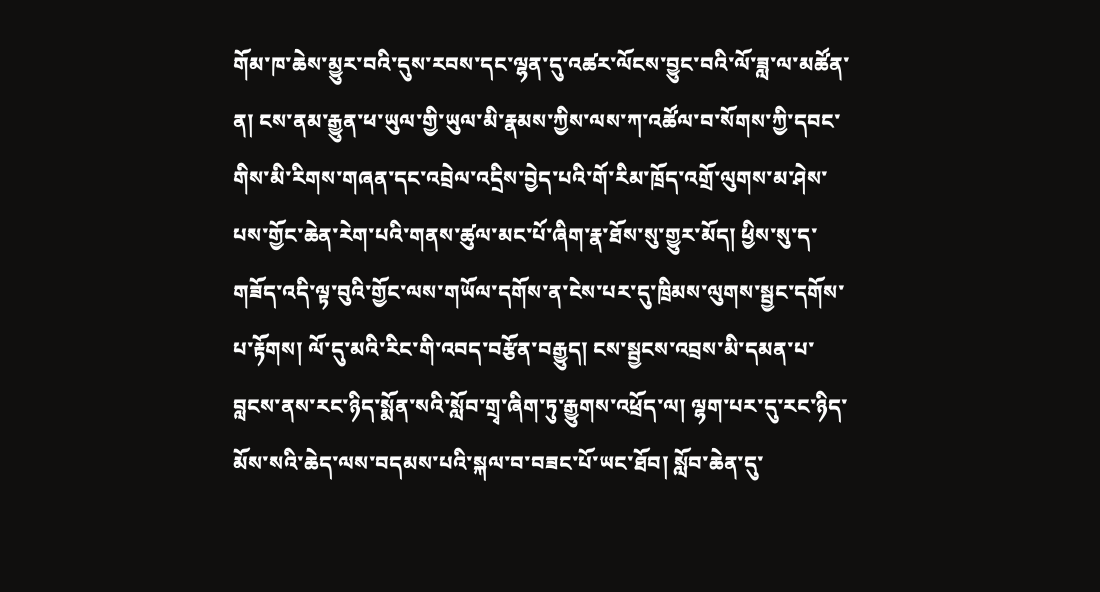གོམ་ཁ་ཆེས་མྱུར་བའི་དུས་རབས་དང་ལྷན་དུ་འཚར་ལོངས་བྱུང་བའི་ལོ་ཟླ་ལ་མཚོན་ན། ངས་ནམ་རྒྱུན་ཕ་ཡུལ་གྱི་ཡུལ་མི་རྣམས་ཀྱིས་ལས་ཀ་འཚོལ་བ་སོགས་ཀྱི་དབང་གིས་མི་རིགས་གཞན་དང་འབྲེལ་འདྲིས་བྱེད་པའི་གོ་རིམ་ཁྲོད་འགྲོ་ལུགས་མ་ཤེས་པས་གྱོང་ཆེན་རེག་པའི་གནས་ཚུལ་མང་པོ་ཞིག་རྣ་ཐོས་སུ་གྱུར་མོད། ཕྱིས་སུ་ད་གཟོད་འདི་ལྟ་བུའི་གྱོང་ལས་གཡོལ་དགོས་ན་ངེས་པར་དུ་ཁྲིམས་ལུགས་སྦྱང་དགོས་པ་རྟོགས། ལོ་དུ་མའི་རིང་གི་འབད་བརྩོན་བརྒྱུད། ངས་སྦྱངས་འབྲས་མི་དམན་པ་བླངས་ནས་རང་ཉིད་སྨོན་སའི་སློབ་གྲྭ་ཞིག་ཏུ་རྒྱུགས་འཕྲོད་ལ། ལྷག་པར་དུ་རང་ཉིད་མོས་སའི་ཆེད་ལས་བདམས་པའི་སྐལ་བ་བཟང་པོ་ཡང་ཐོབ། སློབ་ཆེན་དུ་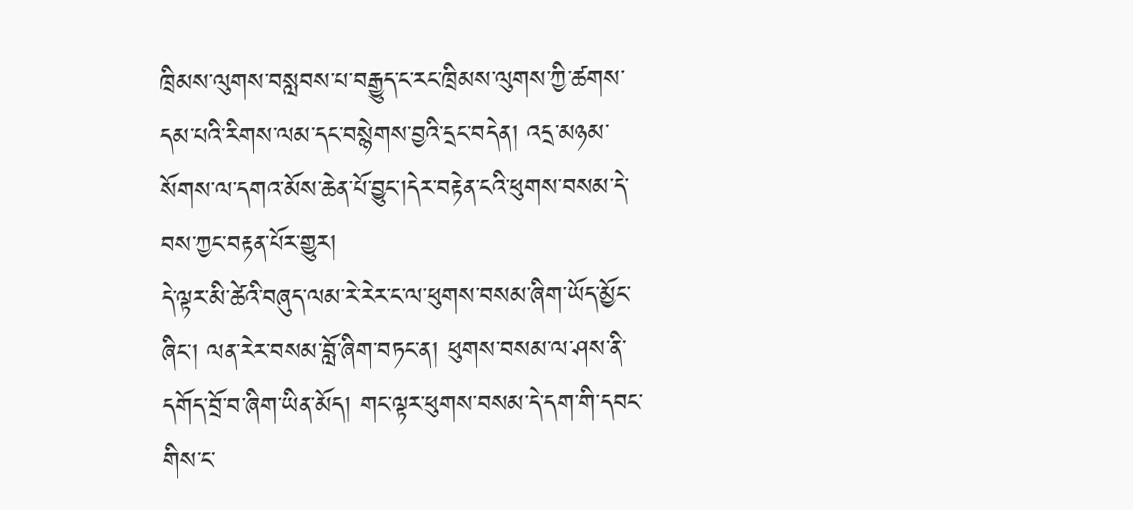ཁྲིམས་ལུགས་བསླབས་པ་བརྒྱུད་ང་རང་ཁྲིམས་ལུགས་ཀྱི་ཚགས་དམ་པའི་རིགས་ལམ་དང་བསྙེགས་བྱའི་དྲང་བདེན། འདྲ་མཉམ་སོགས་ལ་དགའ་མོས་ཆེན་པོ་བྱུང་།དེར་བརྟེན་ངའི་ཕུགས་བསམ་དེ་བས་ཀྱང་བརྟན་པོར་གྱུར།
དེ་ལྟར་མི་ཚེའི་བཞུད་ལམ་རེ་རེར་ང་ལ་ཕུགས་བསམ་ཞིག་ཡོད་མྱོང་ཞིང་། ལན་རེར་བསམ་བློ་ཞིག་བཏང་ན། ཕུགས་བསམ་ལ་ཤས་ནི་དགོད་བྲོ་བ་ཞིག་ཡིན་མོད། གང་ལྟར་ཕུགས་བསམ་དེ་དག་གི་དབང་གིས་ང་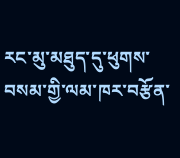རང་མུ་མཐུད་དུ་ཕུགས་བསམ་གྱི་ལམ་ཁར་བརྩོན་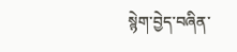སྙེག་བྱེད་བཞིན་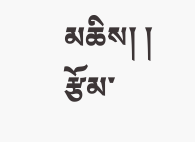མཆིས། །
རྩོམ་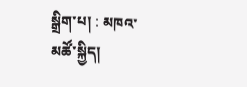སྒྲིག་པ། : མཁའ་མཚོ་སྐྱིད།